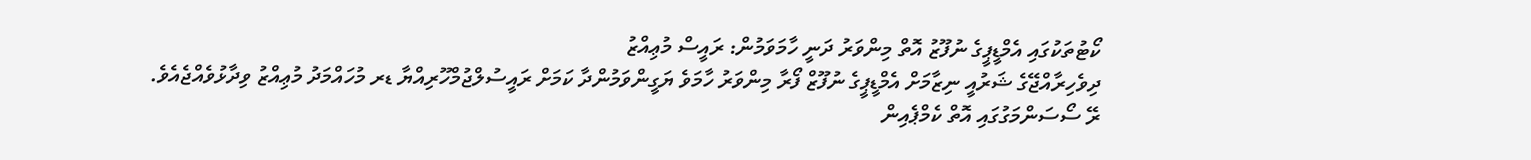ކޯޓުތަކުގައި އެމްޑީޕީގެ ނުފޫޒު އޮތް މިންވަރު ދަނީ ހާމަވަމުން: ރައީސް މުޢިއްޒު
ދިވެހިރާއްޖޭގެ ޝަރުއީ ނިޒާމަށް އެމްޑީޕީގެ ނުފޫޒް ފޯރާ މިންވަރު ހާމަވެ ޔަގީންވަމުންދާ ކަމަށް ރައީސުލްޖުމްހޫރިއްޔާ ޑރ މުހައްމަދު މުޢިއްޒު ވިދާޅުވެއްޖެއެވެ.
ރޭ ސޯސަންމަގުގައި އޮތް ކެމްޕެއިން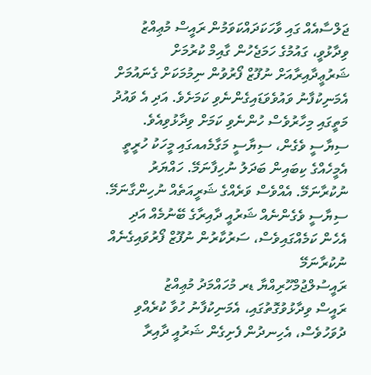ޖަލްސާއެއް ގައި ވާހަކަދައްކަވަމުން ރައީސް މުޢިއްޒު ވިދާޅުވީ، ގައުމުގެ ހަމަޖެހުން ގާއިމް ކުރުމަށް ޝަރުޢީދާއިރާއަށް ނުފޫޒް ފޯރުވުން ނިމުމަކަށް ގެނައުމަށް އެމަނިކުފާނު ވައުވެވަޑައިގެންނެވި ކަމަށެވެ. އަދި އެ ވައުދު މަތީގައި މިހާރުވެސް ހުންނެވި ކަމަށް ވިދާޅުވިއެވެ.
ސިޔާސީ ވެގެން، ސިޔާސީ މަގާމެއއގައި މީހަކު ހުރީތީ އެމީހެއްގެ ކިބައިން ބަދަލު ނުހިފާނަމޭ. ހައްޔަރު ނުކުރާނަމޭ. އެއްވެސް ވަރެއްގެ ޝަރީއަތެއް ނުހިންގާނަމޭ. ސިޔާސީ ވެގެންނެއް ޝަރުއީ ދާއިރާގެ ބޭނުމެއް އަދި އެހެން ކަމެއްގައިވެސް، ސަރުކާރުން ނުފޫޒް ފޯރުވައިގެނެއް ނުކުރާނަމޭ
ރައީސުލްޖުމްހޫރިއްޔާ ޑރ މުހައްމަދު މުޢިއްޒު
ރައީސް ވިދާޅުވުގޮތުގައި، އެމަނިކުފާނު ހުވާ ކުރެއްވި ދުވަހުވެސް، އެހިނދުން ފެށިގެން ޝަރުއީ ދާއިރާ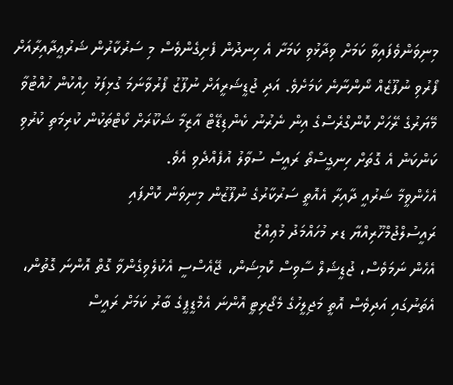މިނިވަންވެފައިވާ ކަމަށް ވިދާޅުވި ކަމަށާ އެ ހިނދުން ފެށިގެންވެސް މި ސަރުކާރުން ޝަރުޢީދާއިރާއަށް ފޯރުވި ނުފޫޒެއް ނޯންނާނެ ކަމަށެވެ. އަދި ޖުޑީޝަރީއަށް ނުފޫޒު ފޯރުވާނަމަ ގުޅިފަޅު ހިއްކުން ހުއްޓުވާ މޭޔަރުގެ ރޭހަށް ކޮންގްރެސްގެ އިން ނެރުނު ކެންޑިޑޭޓް އާޒިމާ ޝަކޫރަށް ކޯޓްތަކުން ކުރިމަތި ކުރުވި ކަންކަން އެ ގޮތަށް ހިނގީސްތޯ ރައީސް ސުވާލު އުފެއްދެވި އެވެ.
އެހެންވީމާ ޝަރުއީ ދާއިރާ އެއޮތީ ސަރުކާރުގެ ނުފޫޒުން މިނިވަން ކޮށްފައި
ރައީސުލްޖުމްހޫރިއްޔާ ޑރ މުހައްމަދު މުޢިއްޒު
އެހެން ނަމަވެސް، ޖުޑީޝަލް ސާވިސް ކޮމިޝަން، ޖޭއެސްސީ އެކުލެވިގެންވާ ގޮތް އޮންނަ ގޮތުން، އެތަނުގައި އަދިވެސް އޮތީ މަޖިލީހުގެ މެޖޯރިޓީ އޮންނަ އެމްޑީޕީގެ ބާރު ކަމަށް ރައީސް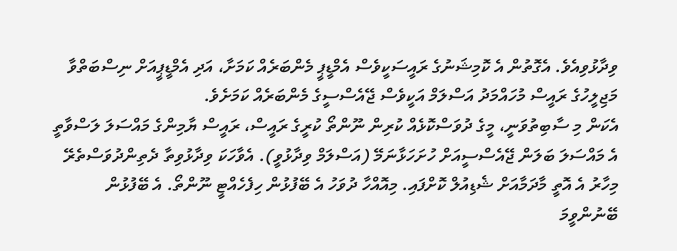ވިދާޅުވިއެވެ. އެގޮތުން އެ ކޮމިޝަނުގެ ރައީސަކީވެސް އެމްޑީޕީ މެންބަރެއް ކަމަށާ، އަދި އެމްޑީޕީއަށް ނިސްބަތްވާ މަޖިލީހުގެ ރައީސް މުހައްމަދު އަސްލަމް އަކީވެސް ޖޭއެސްސީގެ މެންބަރެއް ކަމަށެވެ.
އެކަން މި ސާބިތުވަނީ، މީގެ ދުވަސްކޮޅެއް ކުރިން ނޫންތޯ ކުރީގެ ރައީސް، ރައީސް ޔާމިންގެ މައްސަލަ ލަސްވާތީ އެ މައްސަލަ ބަލަން ޖޭއެސްސީއަށް ހުށަހަޅާނަމޭ (އަސްލަމް ވިދާޅުވީ). އެވާހަކަ ވިދާޅުވިތާ ދެތިންދުވަސްތެރޭ މިހާރު އެ އޮތީ މާދަމާއަށް ޝެޑިއުލް ކޮށްފައި. މިއޮއްހާ ދުވަހު އެ ބޭފުޅުން ހިފެހެއްޓީ ނޫންތޯ. އެ ބޭފުޅުން ބޭނުންވީމަ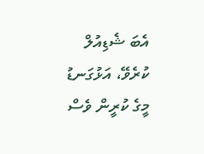އެބަ ޝެޑިއުލް ކުރެވޭ، އަޅުގަނޑު މީގެ ކުރީން ވެސް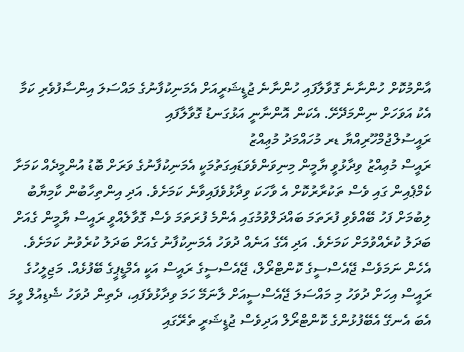އާންމުކޮށް ހުންނާނެ ގޮވާލާފައި ހުންނާނެ ޖުޑީޝަރީއަށް އެމަނިކުފާނުގެ މައްސަލަ އިންސާފުވެރި ކަމާ އެކު އަވަހަށް ނިންމަދޭށޭ. އެކަން އޮންނާނީ އަޅުގަނޑު ގޮވާލާފައި
ރައީސުލްޖުމްހޫރިއްޔާ ޑރ މުހައްމަދު މުޢިއްޒު
ރައީސް މުޢިއްޒު ވިދާޅުވީ ޔާމީން މިނިވަންވެވަޑައިގަތުމަކީ އެމަނިކުފާނުގެ ވަރަށް ބޮޑު އުންމީދެއް ކަމަށާ ކެމްޕެއިން ގައި ވެސް ތަކުރާރުކޮށް އެ ވާހަކަ ވިދާޅުވެފައިވާނެ ކަމަށެވެ. އަދި އިންތިހާބުން ކާމިޔާބު ލިބުމަށް ފަހު ބޭއްވެވި ފުރަތަމަ ބައްދަލްވުމުގައި އެންމެ ފުރަތަމަ ވެސް ގޮވާލެއްވީ ރައީސް ޔާމީން ގެއަށް ބަދަލު ކުރެއްވުމަށް ކަމަށެވެ. އަދި އޭގެ އަނެއް ދުވަހު އެމަނިކުފާނު ގެއަށް ބަދަލު ކުރެވުނު ކަމަށެވެ.
އެހެން ނަމަވެސް ޖޭއެސްސީގެ ކޮންޓްރޯލް، ޖޭއެސްސީގެ ރައީސް އަކީ އެމްޑީޕީގެ ބޭފުޅެއް. މަޖިލީހުގެ ރައީސް އިހަށް ދުވަހު މި މައްސަލަ ޖޭއެސްސީއަށް ލާނަމޭ ހަމަ ވިދާޅުވެފައި، ދެތިން ދުވަހު ޝެޑިއުލް ވީމަ އެބަ އެނގޭ އެބޭފުޅުންގެ ކޮންޓްރޯލް އަދިވެސް ޖުޑީޝަރީ ތެރޭގައި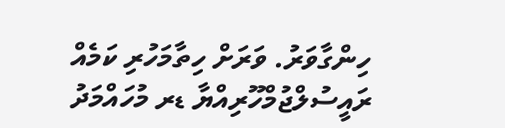ހިންގާވަރު. ވަރަށް ހިތާމަހުރި ކަމެއް
ރައީސުލްޖުމްހޫރިއްޔާ ޑރ މުހައްމަދު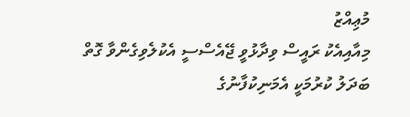މުޢިއްޒު
މިއާއިއެކު ރައީސް ވިދާޅުވީ ޖޭއެސްސީ އެކުލެވިގެންވާ ގޮތް ބަދަލު ކުރުމަކީ އެމަނިކުފާނުގެ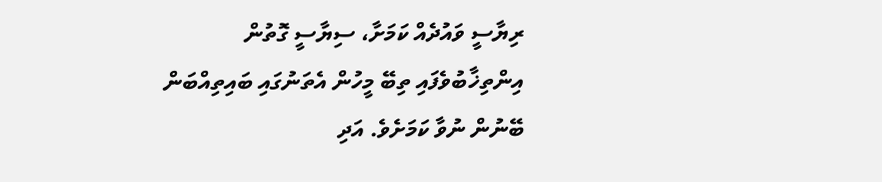ރިޔާސީ ވައުދެއް ކަމަށާ، ސިޔާސީ ގޮތުން އިންތިޚާބުވެފައި ތިބޭ މީހުން އެތަނުގައި ބައިތިއްބަން ބޭނުން ނުވާ ކަމަށެވެ. އަދި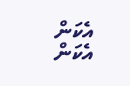އެކަން އެކަން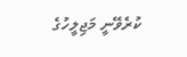ކުރެވޭނީ މަޖިލީހުގެ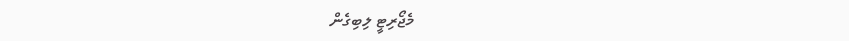މެޖޯރިޓީ ލިބިގެން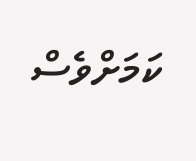ކަމަށްވެސް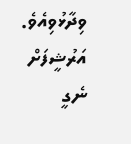ވިދާޅުވިއެވެ.
އަރުޝީފަށް ނެގީ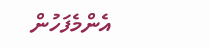އެންމެފަހުން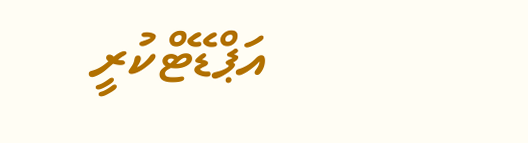އަޕްޑޭޓްކުރީ